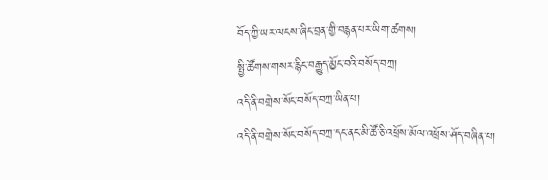བོད་ཀྱི་ཡར་ལངས་ཞིང་བྲན་གྱི་བརྙན་པར་ཡིག་ཚགས།
སྤྱི་ཚོགས་གསར་རྙིང་བརྒྱུད་མྱོང་བའི་བསོད་བཀྲ།
འདི་ནི་བགྲེས་སོང་བསོད་བཀྲ་ཡིན་པ།
འདི་ནི་བགྲེས་སོང་བསོད་བཀྲ་དང་ནང་མི་ཚོ་ཅི་འཕྲོས་མོལ་འཕྲོས་ཤོད་བཞིན་པ།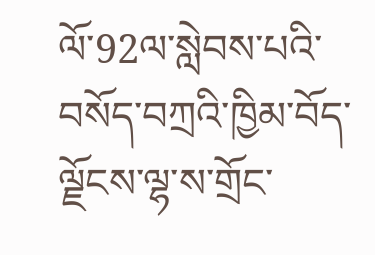ལོ་92ལ་སླེབས་པའི་བསོད་བཀྲའི་ཁྱིམ་བོད་ལྗོངས་ལྷ་ས་གྲོང་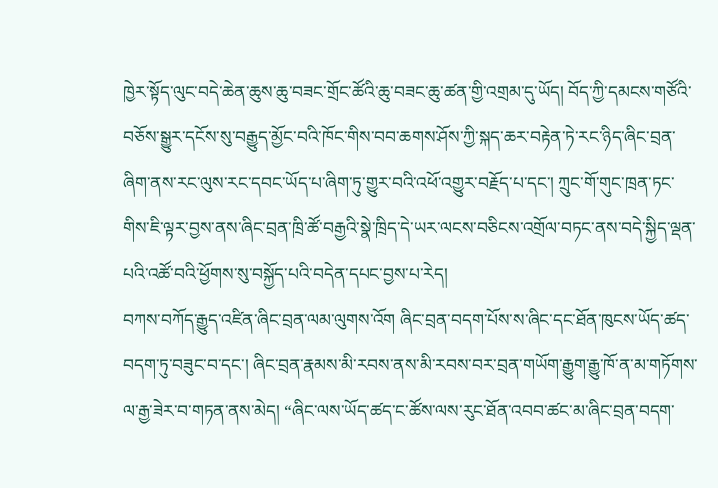ཁྱེར་སྟོད་ལུང་བདེ་ཆེན་ཆུས་ཆུ་བཟང་གྲོང་ཚོའི་ཆུ་བཟང་ཆུ་ཚན་གྱི་འགྲམ་དུ་ཡོད། བོད་ཀྱི་དམངས་གཙོའི་བཅོས་སྒྱུར་དངོས་སུ་བརྒྱུད་མྱོང་བའི་ཁོང་གིས་བབ་ཆགས་ཤོས་ཀྱི་སྐད་ཆར་བརྟེན་ཏེ་རང་ཉིད་ཞིང་བྲན་ཞིག་ནས་རང་ལུས་རང་དབང་ཡོད་པ་ཞིག་ཏུ་གྱུར་བའི་འཕོ་འགྱུར་བརྗོད་པ་དང་། ཀྲུང་གོ་གུང་ཁྲན་ཏང་གིས་ཇི་ལྟར་བྱས་ནས་ཞིང་བྲན་ཁྲི་ཚོ་བརྒྱའི་སྣེ་ཁྲིད་དེ་ཡར་ལངས་བཅིངས་འགྲོལ་བཏང་ནས་བདེ་སྐྱིད་ལྡན་པའི་འཚོ་བའི་ཕྱོགས་སུ་བསྐྱོད་པའི་བདེན་དཔང་བྱས་པ་རེད།
བཀས་བཀོད་རྒྱུད་འཛིན་ཞིང་བྲན་ལམ་ལུགས་འོག ཞིང་བྲན་བདག་པོས་ས་ཞིང་དང་ཐོན་ཁུངས་ཡོད་ཚད་བདག་ཏུ་བཟུང་བ་དང་། ཞིང་བྲན་རྣམས་མི་རབས་ནས་མི་རབས་བར་བྲན་གཡོག་རྒྱུག་རྒྱུ་ཁོ་ན་མ་གཏོགས་ལ་རྒྱ་ཟེར་བ་གཏན་ནས་མེད། “ཞིང་ལས་ཡོད་ཚད་ང་ཚོས་ལས་རུང་ཐོན་འབབ་ཚང་མ་ཞིང་བྲན་བདག་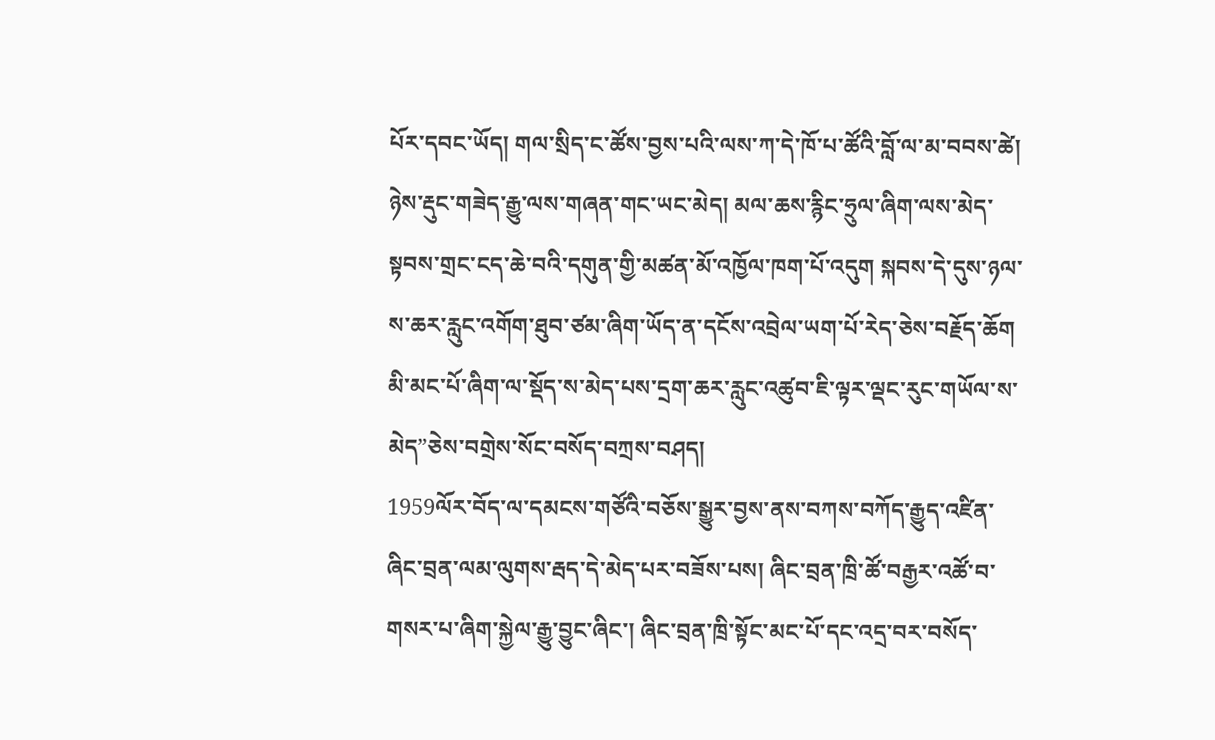པོར་དབང་ཡོད། གལ་སྲིད་ང་ཚོས་བྱས་པའི་ལས་ཀ་དེ་ཁོ་པ་ཚོའི་བློ་ལ་མ་བབས་ཚེ། ཉེས་རྡུང་གཟེད་རྒྱུ་ལས་གཞན་གང་ཡང་མེད། མལ་ཆས་རྙིང་ཧྲུལ་ཞིག་ལས་མེད་སྟབས་གྲང་ངད་ཆེ་བའི་དགུན་གྱི་མཚན་མོ་འཁྱོལ་ཁག་པོ་འདུག སྐབས་དེ་དུས་ཉལ་ས་ཆར་རླུང་འགོག་ཐུབ་ཙམ་ཞིག་ཡོད་ན་དངོས་འབྲེལ་ཡག་པོ་རེད་ཅེས་བརྗོད་ཆོག མི་མང་པོ་ཞིག་ལ་སྡོད་ས་མེད་པས་དྲག་ཆར་རླུང་འཚུབ་ཇི་ལྟར་ལྡང་རུང་གཡོལ་ས་མེད”ཅེས་བགྲེས་སོང་བསོད་བཀྲས་བཤད།
1959ལོར་བོད་ལ་དམངས་གཙོའི་བཅོས་སྒྱུར་བྱས་ནས་བཀས་བཀོད་རྒྱུད་འཛིན་ཞིང་བྲན་ལམ་ལུགས་རྦད་དེ་མེད་པར་བཟོས་པས། ཞིང་བྲན་ཁྲི་ཚོ་བརྒྱར་འཚོ་བ་གསར་པ་ཞིག་སྐྱེལ་རྒྱུ་བྱུང་ཞིང་། ཞིང་བྲན་ཁྲི་སྟོང་མང་པོ་དང་འདྲ་བར་བསོད་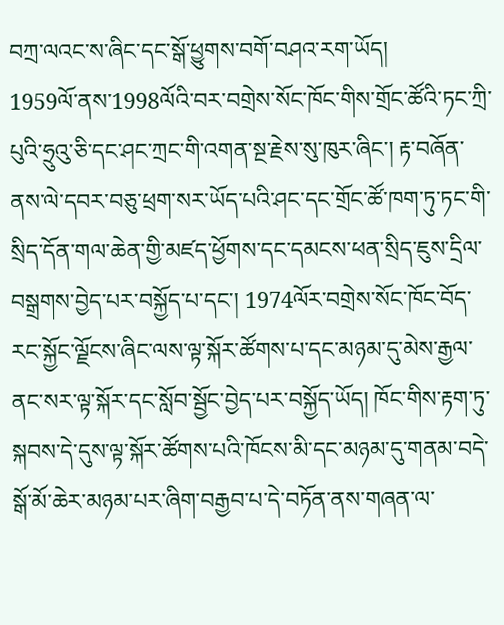བཀྲ་ལའང་ས་ཞིང་དང་སྒོ་ཕྱུགས་བགོ་བཤའ་རག་ཡོད།
1959ལོ་ནས་1998ལོའི་བར་བགྲེས་སོང་ཁོང་གིས་གྲོང་ཚོའི་ཏང་ཀྲི་པུའི་ཧྲུའུ་ཅི་དང་ཤང་ཀྲང་གི་འགན་སྔ་རྗེས་སུ་ཁུར་ཞིང་། རྟ་བཞོན་ནས་ལེ་དབར་བཅུ་ཕྲག་སར་ཡོད་པའི་ཤང་དང་གྲོང་ཚོ་ཁག་ཏུ་ཏང་གི་སྲིད་དོན་གལ་ཆེན་གྱི་མཛད་ཕྱོགས་དང་དམངས་ཕན་སྲིད་ཇུས་དྲིལ་བསྒྲགས་བྱེད་པར་བསྐྱོད་པ་དང་། 1974ལོར་བགྲེས་སོང་ཁོང་བོད་རང་སྐྱོང་ལྗོངས་ཞིང་ལས་ལྟ་སྐོར་ཚོགས་པ་དང་མཉམ་དུ་མེས་རྒྱལ་ནང་སར་ལྟ་སྐོར་དང་སློབ་སྦྱོང་བྱེད་པར་བསྐྱོད་ཡོད། ཁོང་གིས་རྟག་ཏུ་སྐབས་དེ་དུས་ལྟ་སྐོར་ཚོགས་པའི་ཁོངས་མི་དང་མཉམ་དུ་གནམ་བདེ་སྒོ་མོ་ཆེར་མཉམ་པར་ཞིག་བརྒྱབ་པ་དེ་བཏོན་ནས་གཞན་ལ་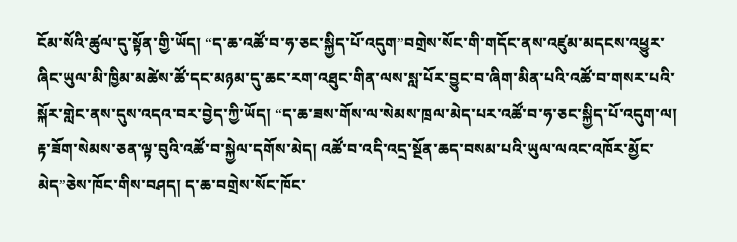ངོམ་སོའི་ཚུལ་དུ་སྟོན་གྱི་ཡོད། “ད་ཆ་འཚོ་བ་ཧ་ཅང་སྐྱིད་པོ་འདུག”བགྲེས་སོང་གི་གདོང་ནས་འཛུམ་མདངས་འཕྱུར་ཞིང་ཡུལ་མི་ཁྱིམ་མཚེས་ཚོ་དང་མཉམ་དུ་ཆང་རག་འཐུང་གིན་ལས་སླ་པོར་བྱུང་བ་ཞིག་མིན་པའི་འཚོ་བ་གསར་པའི་སྐོར་གླེང་ནས་དུས་འདའ་བར་བྱེད་ཀྱི་ཡོད། “ད་ཆ་ཟས་གོས་ལ་སེམས་ཁྲལ་མེད་པར་འཚོ་བ་ཧ་ཅང་སྐྱིད་པོ་འདུག་ལ། རྟ་ཟོག་སེམས་ཅན་ལྟ་བུའི་འཚོ་བ་སྐྱེལ་དགོས་མེད། འཚོ་བ་འདི་འདྲ་སྔོན་ཆད་བསམ་པའི་ཡུལ་ལའང་འཁོར་མྱོང་མེད”ཅེས་ཁོང་གིས་བཤད། ད་ཆ་བགྲེས་སོང་ཁོང་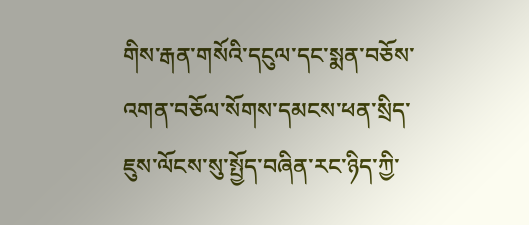གིས་རྒན་གསོའི་དངུལ་དང་སྨན་བཅོས་འགན་བཅོལ་སོགས་དམངས་ཕན་སྲིད་ཇུས་ལོངས་སུ་སྤྱོད་བཞིན་རང་ཉིད་ཀྱི་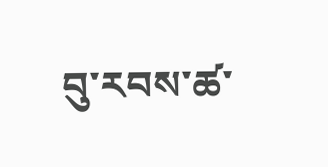བུ་རབས་ཚ་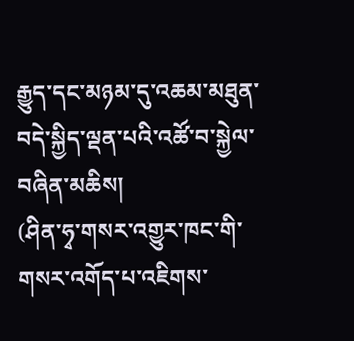རྒྱུད་དང་མཉམ་དུ་འཆམ་མཐུན་བདེ་སྐྱིད་ལྡན་པའི་འཚོ་བ་སྐྱེལ་བཞིན་མཆིས།
(ཤིན་ཧྭ་གསར་འགྱུར་ཁང་གི་གསར་འགོད་པ་འཇིགས་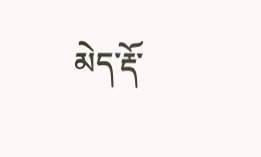མེད་རྡོ་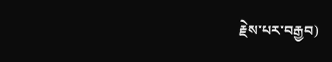རྗེས་པར་བརྒྱབ)